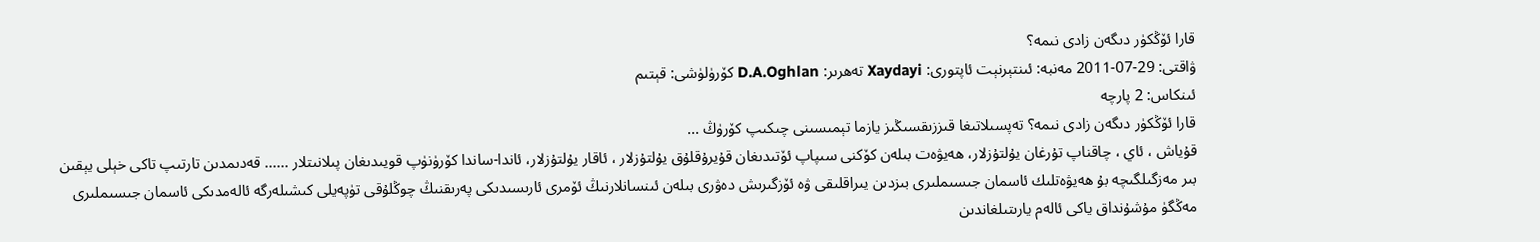قارا ئۆڭكۈر دىگەن زادى نىمە؟
ۋاقتى: 29-07-2011 مەنبە: ئىنتېرنېت ئاپتورى: Xaydayi تەھرىر: D.A.Oghlan كۆرۈلۈشى: قېتىم
ئىنكاس: 2 پارچە
قارا ئۆڭكۈر دىگەن زادى نىمە؟ تەپسىلاتىغا قىززىقسىڭىز يازما تېمىسىنى چىكىپ كۆرۈڭ ...
قۇياش ، ئاي ، چاقناپ تۇرغان يۇلتۇزلار، ھەيۋەت بىلەن كۆكنى سىپاپ ئۆتىدىغان قۇيرۇقلۇق يۇلتۇزلار ، ئاقار يۇلتۇزلار، ئاندا-ساندا كۆرۈنۈپ قويىدىغان پىلانىتلار ...... قەدىمدىن تارتىپ تاكى خېلى يېقىن بىر مەزگىلگىچە بۇ ھەيۋەتلىك ئاسمان جىسىملىرى بىزدىن يىراقلىقى ۋە ئۆزگىرىش دەۋرى بىلەن ئىنسانلارنىڭ ئۆمرى ئارىسىدىكى پەرىقنىڭ چوڭلۇقى تۈپەيلى كىشىلەرگە ئالەمدىكى ئاسمان جىسىملىرى مەڭگۈ مۇشۇنداق ياكى ئالەم يارىتىلغاندىن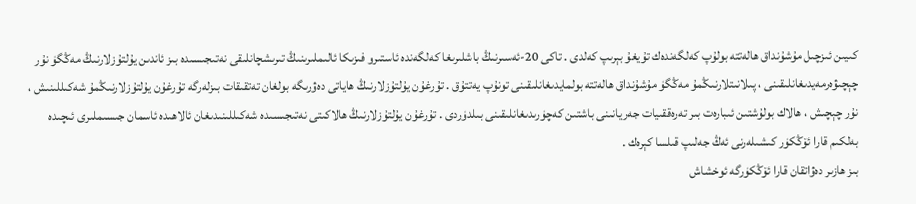كىيىن ئىزچىل مۇشۇنداق ھالەتتە بولۇپ كەلگەندەك تۇيغۇ بېرىپ كەلدى . تاكى 20-ئەسىرنىڭ باشلىرىغا كەلگەندە ئاستىرو فىزىكا ئالىملىرىنىڭ تىرىشچانلىقى نەتىجىسىدە بىز ئاندىن يۇلتۇزلارنىڭ مەڭگۈ نۇر چېچىۋەرمەيدىغانلىقىنى ، پىلانىتلارنىڭمۇ مەڭگۈ مۇشۇنداق ھالەتتە بولمايدىغانلىقىنى تونۇپ يەتتۇق . تۇرغۇن يۇلتۇزلارنىڭ ھاياتى دەۋرىگە بولغان تەتقىقات بىزلەرگە تۇرغۇن يۇلتۇزلارنىڭمۇ شەكىللىنىش ، نۇر چېچىش ، ھالاك بولۇشتىن ئىبارەت بىر تەرەققىيات جەريانىنى باشتىن كەچۈرىدىغانلىقىنى بىلدۈردى . تۇرغۇن يۇلتۇزلارنىڭ ھالاكىتى نەتىجىسىدە شەكىللىنىدىغان ئالاھىدە ئاسمان جىسىملىرى ئىچىدە بەلكىم قارا ئۆڭكۈر كىشىلەرنى ئەڭ جەلىپ قىلسا كېرەك .
بىز ھازىر دەۋاتقان قارا ئۆڭكۈرگە ئوخشاش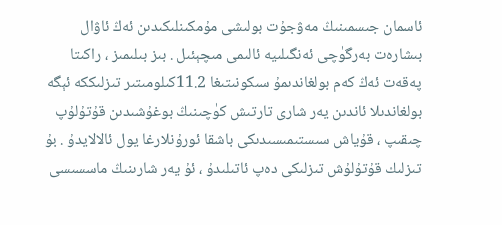ئاسمان جىسمىنىڭ مەۋجۇت بولىشى مۇمكىنلىكىدىن ئەڭ ئاۋال بىشارەت بەرگۈچى ئەنگىلىيە ئالىمى مىچېئىل . بىز بىلىمىز ، راكىتا پەقەت ئەڭ كەم بولغاندىمۇ سىكونىتىغا 11.2كىلومىتىر تىزلىككە ئېگە بولغاندىلا ئاندىن يەر شارى تارتىش كۈچىنىڭ بوغۇشىدىن قۇتۇلۇپ چىقىپ ، قۇياش سىستىمىسىدىكى باشقا ئورۇنلارغا يول ئالالايدۇ . بۇ تىزلىك قۇتۇلۇش تىزلىكى دەپ ئاتىلىدۇ ، ئۇ يەر شارىنىڭ ماسسىسى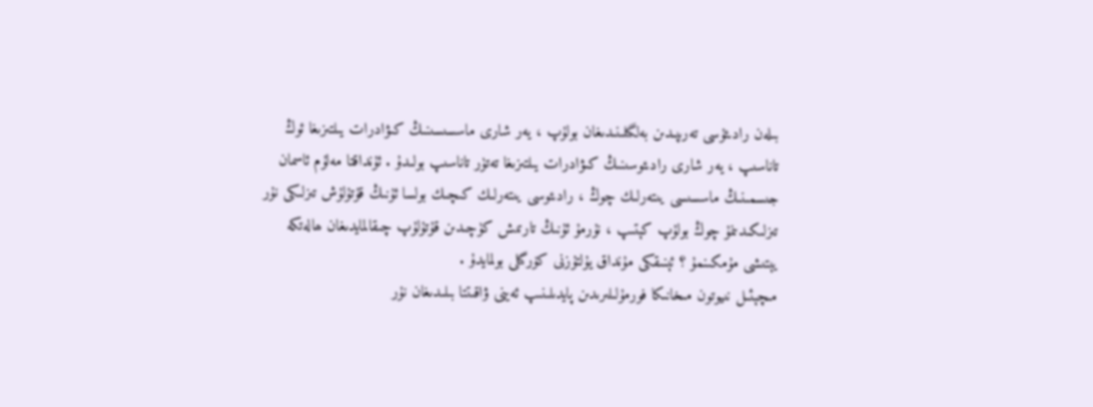بىلەن رادىئۇسى تەرىپىدىن بەلگىلىنىدىغان بولۇپ ، يەر شارى ماسسىسىنىڭ كىۋادرات يىلتىزىغا ئوڭ تاناسىپ ، يەر شارى رادىئوسىنىڭ كىۋادرات يىلتىزىغا تەتۈر تاناسىپ بولىدۇ . ئۇنداقتا مەلۇم ئاسمان جىسمىنىڭ ماسسىسى يىتەرلىك چوڭ ، رادىئوسى يىتەرلىك كىچىك بولسا ئۇنىڭ قۇتۇلۇش تىزلىكى نۇر تىزلىكىدىنمۇ چوڭ بولۇپ كېتىپ ، نۇرمۇ ئۇنىڭ تارتىش كۈچىدىن قۇتۇلۇپ چىقالمايدىغان ھالەتكە يېتىشى مۇمكىنمۇ ؟ ئېنىقكى مۇنداق يۇلتۇزنى كۆرگىلى بولمايدۇ .
مىچېئىل نىيوتون مىخانىكا فورمۇلىلىرىدىن پايدىلىنىپ ئەينى ۋاقىتتا بىلىدىغان نۇر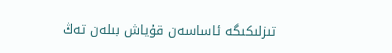تىزلىكىگە ئاساسەن قۇياش بىلەن تەڭ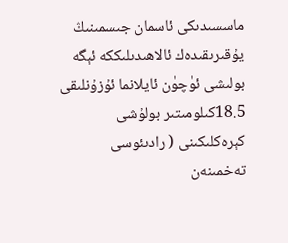ماسسىدىكى ئاسمان جىسمىنىڭ يۇقىرىقىدەك ئالاھىدىلىككە ئېگە بولىشى ئۈچۈن ئايلانما ئۇزۇنلىقى 18.5كىلومىتىر بولۇشى كېرەكلىكىنى ( رادىئوسى تەخمىنەن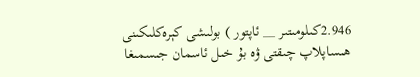2.946كىلومىتىر __ ئاپتور ) بولىشى كېرەكلىكىنى ھىساپلاپ چىقتى ۋە بۇ خىل ئاسمان جىسمىغا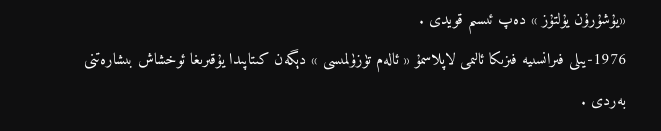«يۇشۇرۇن يۇلتۇز » دەپ ئىسىم قويدى .
1976-يىلى فىرانسىيە فىزىكا ئالىمى لاپلاسمۇ « ئالەم تۈزۈلمىسى » دېگەن كىتاپىدا يۇقىرىغا ئوخشاش بىشارەتنى بەردى .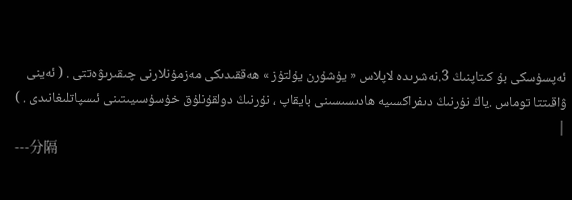ئەپسۇسكى بۇ كىتاپنىڭ 3.نەشرىدە لاپلاس « يۇشۇرن يۇلتۇز » ھەققىدىكى مەزمۇنلارنى چىقىرىۋەتتى . ( ئەينى ۋاقىتتا توماس .ياڭ نۇرنىڭ دىفراكسىيە ھادىسىسىنى بايقاپ ، نۇرنىڭ دولقۇنلۇق خۇسۇسىيىتىنى ئىسپاتلىغانىدى . )
|
---分隔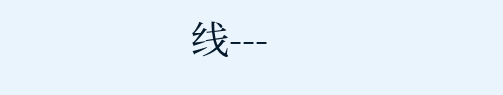线---